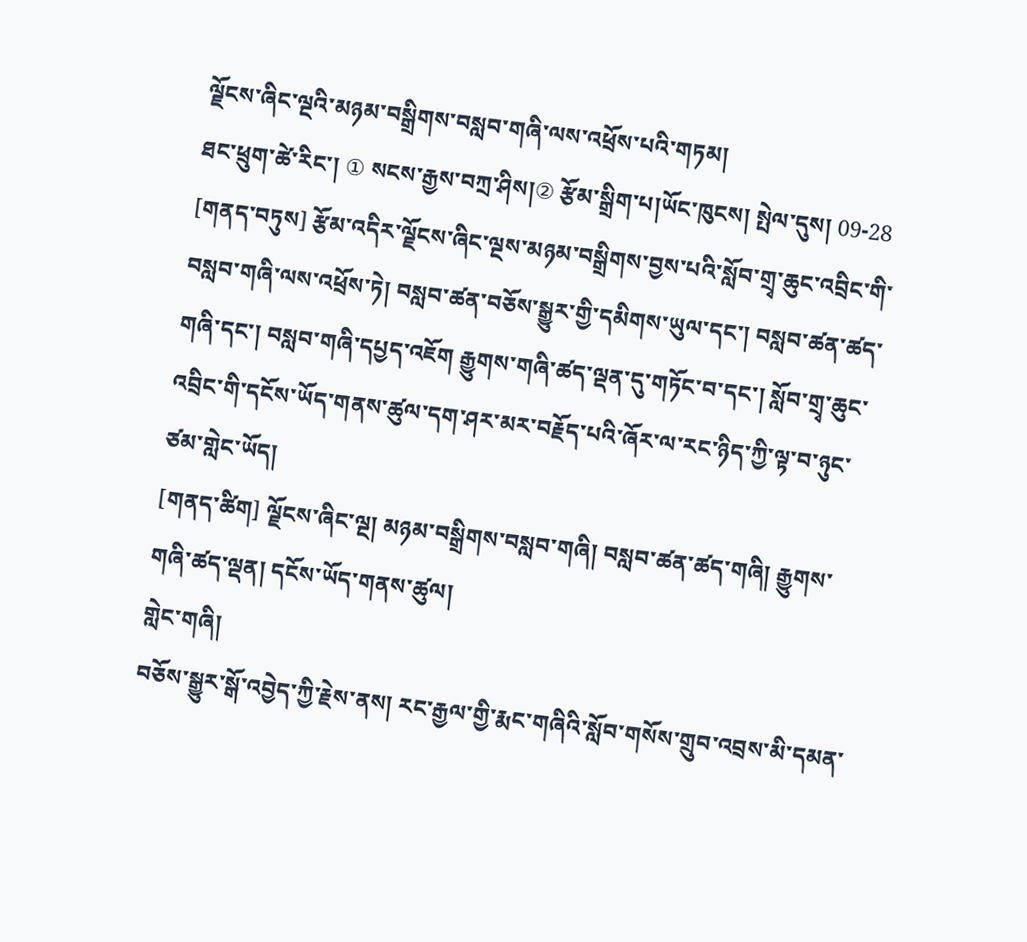ལྗོངས་ཞིང་ལྔའི་མཉམ་བསྒྲིགས་བསླབ་གཞི་ལས་འཕྲོས་པའི་གཏམ།
ཐང་ཕྲུག་ཚེ་རིང་། ① སངས་རྒྱས་བཀྲ་ཤིས།② རྩོམ་སྒྲིག་པ།ཡོང་ཁུངས། སྤེལ་དུས། 09-28
[གནད་བཏུས] རྩོམ་འདིར་ལྗོངས་ཞིང་ལྔས་མཉམ་བསྒྲིགས་བྱས་པའི་སློབ་གྲྭ་ཆུང་འབྲིང་གི་བསླབ་གཞི་ལས་འཕྲོས་ཏེ། བསླབ་ཚན་བཅོས་སྒྱུར་གྱི་དམིགས་ཡུལ་དང་། བསླབ་ཚན་ཚད་གཞི་དང་། བསླབ་གཞི་དཔྱད་འཇོག རྒྱུགས་གཞི་ཚད་ལྡན་དུ་གཏོང་བ་དང་། སློབ་གྲྭ་ཆུང་འབྲིང་གི་དངོས་ཡོད་གནས་ཚུལ་དག་ཤར་མར་བརྗོད་པའི་ཞོར་ལ་རང་ཉིད་ཀྱི་ལྟ་བ་ཉུང་ཙམ་གླེང་ཡོད།
[གནད་ཚིག] ལྗོངས་ཞིང་ལྔ། མཉམ་བསྒྲིགས་བསླབ་གཞི། བསླབ་ཚན་ཚད་གཞི། རྒྱུགས་གཞི་ཚད་ལྡན། དངོས་ཡོད་གནས་ཚུལ།
གླེང་གཞི།
བཅོས་སྒྱུར་སྒོ་འབྱེད་ཀྱི་རྗེས་ནས། རང་རྒྱལ་གྱི་རྨང་གཞིའི་སློབ་གསོས་གྲུབ་འབྲས་མི་དམན་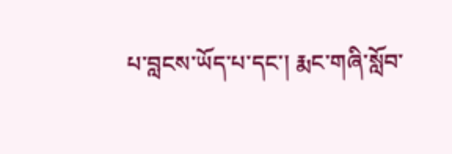པ་བླངས་ཡོད་པ་དང་། རྨང་གཞི་སློབ་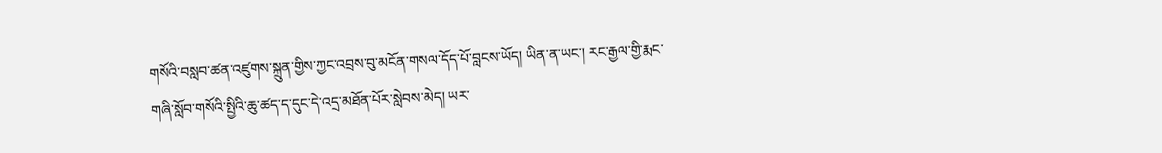གསོའི་བསླབ་ཚན་འཛུགས་སྐྲུན་གྱིས་ཀྱང་འབྲས་བུ་མངོན་གསལ་དོད་པོ་བླངས་ཡོད། ཡིན་ན་ཡང་། རང་རྒྱལ་གྱི་རྨང་གཞི་སློབ་གསོའི་སྤྱིའི་ཆུ་ཚད་ད་དུང་དེ་འདྲ་མཐོན་པོར་སླེབས་མེད། ཡར་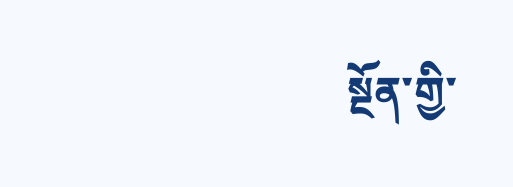སྔོན་གྱི་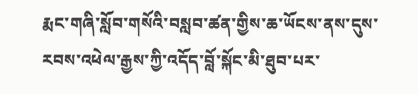རྨང་གཞི་སློབ་གསོའི་བསླབ་ཚན་གྱིས་ཆ་ཡོངས་ནས་དུས་རབས་འཕེལ་རྒྱས་ཀྱི་འདོད་བློ་སྐོང་མི་ཐུབ་པར་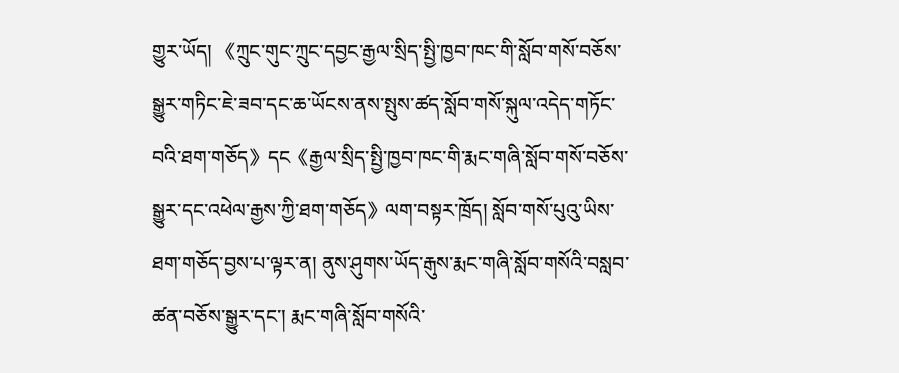གྱུར་ཡོད། 《ཀྲུང་གུང་ཀྲུང་དབྱང་རྒྱལ་སྲིད་སྤྱི་ཁྱབ་ཁང་གི་སློབ་གསོ་བཅོས་སྒྱུར་གཏིང་ཇེ་ཟབ་དང་ཆ་ཡོངས་ནས་སྤུས་ཚད་སློབ་གསོ་སྐུལ་འདེད་གཏོང་བའི་ཐག་གཅོད》དང《རྒྱལ་སྲིད་སྤྱི་ཁྱབ་ཁང་གི་རྨང་གཞི་སློབ་གསོ་བཅོས་སྒྱུར་དང་འཕེལ་རྒྱས་ཀྱི་ཐག་གཅོད》ལག་བསྟར་ཁྲོད། སློབ་གསོ་པུའུ་ཡིས་ཐག་གཅོད་བྱས་པ་ལྟར་ན། ནུས་ཤུགས་ཡོད་རྒུས་རྨང་གཞི་སློབ་གསོའི་བསླབ་ཚན་བཅོས་སྒྱུར་དང་། རྨང་གཞི་སློབ་གསོའི་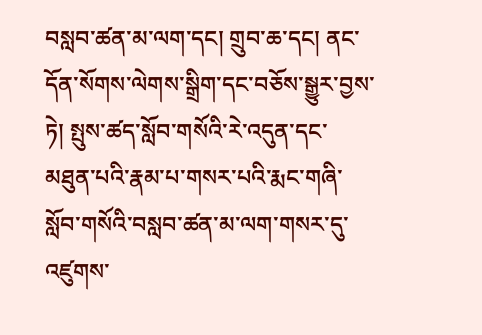བསླབ་ཚན་མ་ལག་དང། གྲུབ་ཆ་དང། ནང་དོན་སོགས་ལེགས་སྒྲིག་དང་བཅོས་སྒྱུར་བྱས་ཏེ། སྤུས་ཚད་སློབ་གསོའི་རེ་འདུན་དང་མཐུན་པའི་རྣམ་པ་གསར་པའི་རྨང་གཞི་སློབ་གསོའི་བསླབ་ཚན་མ་ལག་གསར་དུ་འཛུགས་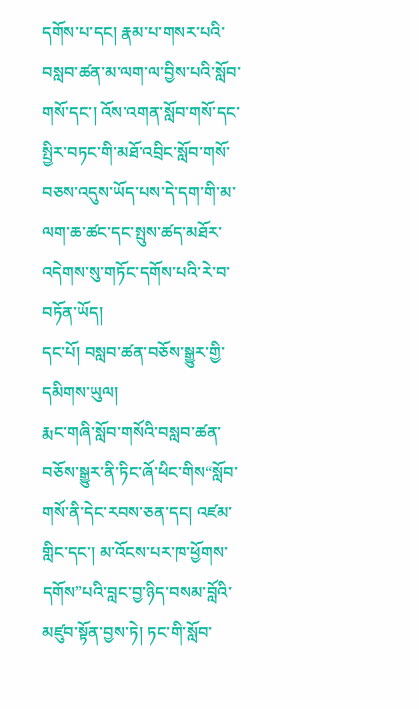དགོས་པ་དང། རྣམ་པ་གསར་པའི་བསླབ་ཚན་མ་ལག་ལ་བྱིས་པའི་སློབ་གསོ་དང་། འོས་འགན་སློབ་གསོ་དང་སྤྱིར་བཏང་གི་མཐོ་འབྲིང་སློབ་གསོ་བཅས་འདུས་ཡོད་པས་དེ་དག་གི་མ་ལག་ཆ་ཚང་དང་སྤུས་ཚད་མཐོར་འདེགས་སུ་གཏོང་དགོས་པའི་རེ་བ་བཏོན་ཡོད།
དང་པོ། བསླབ་ཚན་བཅོས་སྒྱུར་གྱི་དམིགས་ཡུལ།
རྨང་གཞི་སློབ་གསོའི་བསླབ་ཚན་བཅོས་སྒྱུར་ནི་ཏིང་ཞོ་ཕིང་གིས“སློབ་གསོ་ནི་དེང་རབས་ཅན་དང། འཛམ་གླིང་དང་། མ་འོངས་པར་ཁ་ཕྱོགས་དགོས”པའི་བླང་བྱ་ཉིད་བསམ་བློའི་མཛུབ་སྟོན་བྱས་ཏེ། ཏང་གི་སློབ་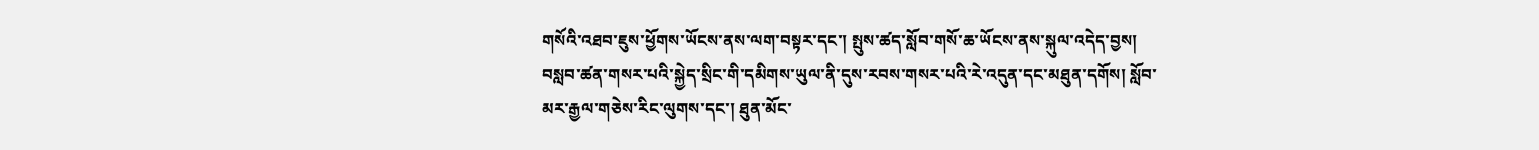གསོའི་འཐབ་ཇུས་ཕྱོགས་ཡོངས་ནས་ལག་བསྟར་དང་། སྤུས་ཚད་སློབ་གསོ་ཆ་ཡོངས་ནས་སྐུལ་འདེད་བྱས།
བསླབ་ཚན་གསར་པའི་སྐྱེད་སྲིང་གི་དམིགས་ཡུལ་ནི་དུས་རབས་གསར་པའི་རེ་འདུན་དང་མཐུན་དགོས། སློབ་མར་རྒྱལ་གཅེས་རིང་ལུགས་དང་། ཐུན་མོང་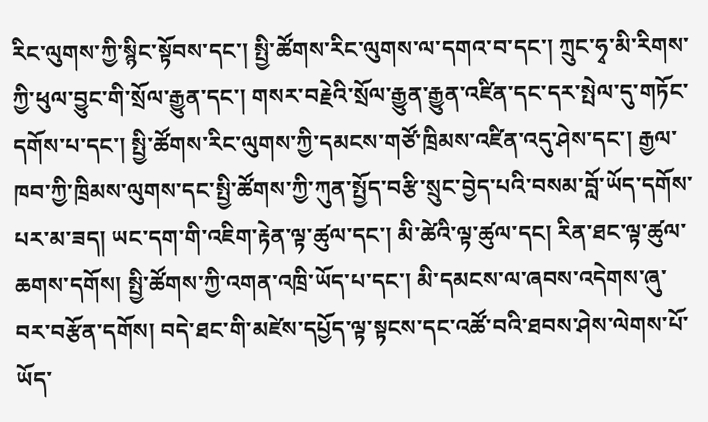རིང་ལུགས་ཀྱི་སྙིང་སྟོབས་དང་། སྤྱི་ཚོགས་རིང་ལུགས་ལ་དགའ་བ་དང་། ཀྲུང་ཧྭ་མི་རིགས་ཀྱི་ཕུལ་བྱུང་གི་སྲོལ་རྒྱུན་དང་། གསར་བརྗེའི་སྲོལ་རྒྱུན་རྒྱུན་འཛིན་དང་དར་སྤེལ་དུ་གཏོང་དགོས་པ་དང་། སྤྱི་ཚོགས་རིང་ལུགས་ཀྱི་དམངས་གཙོ་ཁྲིམས་འཛིན་འདུ་ཤེས་དང་། རྒྱལ་ཁབ་ཀྱི་ཁྲིམས་ལུགས་དང་སྤྱི་ཚོགས་ཀྱི་ཀུན་སྤྱོད་བརྩི་སྲུང་བྱེད་པའི་བསམ་བློ་ཡོད་དགོས་པར་མ་ཟད། ཡང་དག་གི་འཇིག་རྟེན་ལྟ་ཚུལ་དང་། མི་ཚེའི་ལྟ་ཚུལ་དང། རིན་ཐང་ལྟ་ཚུལ་ཆགས་དགོས། སྤྱི་ཚོགས་ཀྱི་འགན་འཁྲི་ཡོད་པ་དང་། མི་དམངས་ལ་ཞབས་འདེགས་ཞུ་བར་བརྩོན་དགོས། བདེ་ཐང་གི་མཛེས་དཔྱོད་ལྟ་སྟངས་དང་འཚོ་བའི་ཐབས་ཤེས་ལེགས་པོ་ཡོད་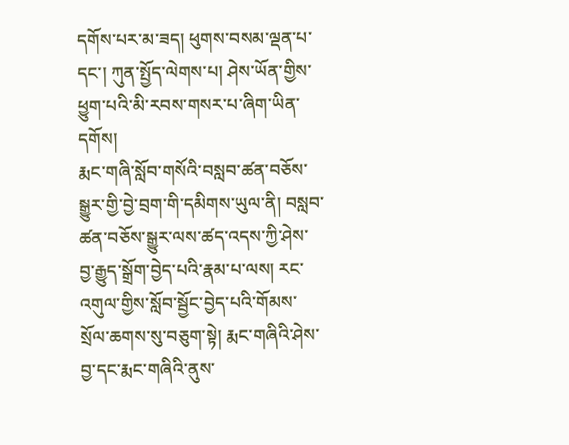དགོས་པར་མ་ཟད། ཕུགས་བསམ་ལྡན་པ་དང་། ཀུན་སྤྱོད་ལེགས་པ། ཤེས་ཡོན་གྱིས་ཕྱུག་པའི་མི་རབས་གསར་པ་ཞིག་ཡིན་དགོས།
རྨང་གཞི་སློབ་གསོའི་བསླབ་ཚན་བཅོས་སྒྱུར་གྱི་བྱེ་བྲག་གི་དམིགས་ཡུལ་ནི། བསླབ་ཚན་བཅོས་སྒྱུར་ལས་ཚད་འདས་ཀྱི་ཤེས་བྱ་རྒྱུད་སྒྲོག་བྱེད་པའི་རྣམ་པ་ལས། རང་འགུལ་གྱིས་སློབ་སྦྱོང་བྱེད་པའི་གོམས་སྲོལ་ཆགས་སུ་བཅུག་སྟེ། རྨང་གཞིའི་ཤེས་བྱ་དང་རྨང་གཞིའི་ནུས་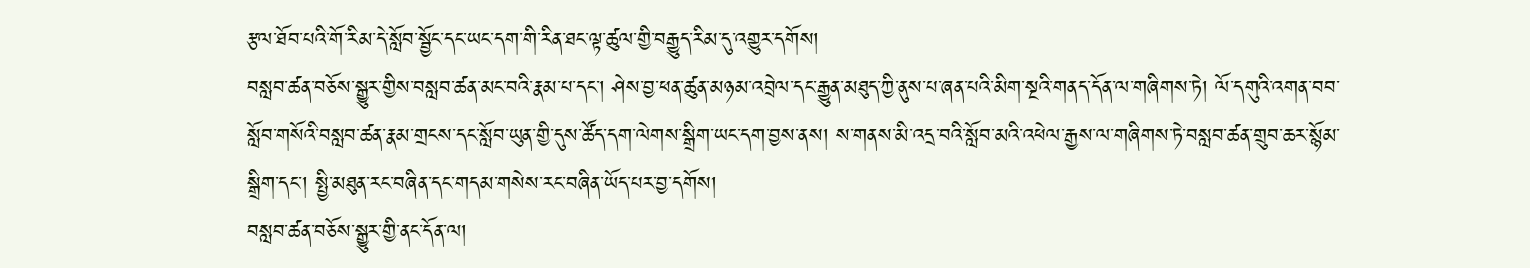རྩལ་ཐོབ་པའི་གོ་རིམ་དེ་སློབ་སྦྱོང་དང་ཡང་དག་གི་རིན་ཐང་ལྟ་ཚུལ་གྱི་བརྒྱུད་རིམ་དུ་འགྱུར་དགོས།
བསླབ་ཚན་བཅོས་སྒྱུར་གྱིས་བསླབ་ཚན་མང་བའི་རྣམ་པ་དང་། ཤེས་བྱ་ཕན་ཚུན་མཉམ་འབྲེལ་དང་རྒྱུན་མཐུད་ཀྱི་ནུས་པ་ཞན་པའི་མིག་སྔའི་གནད་དོན་ལ་གཞིགས་ཏེ། ལོ་དགུའི་འགན་བབ་སློབ་གསོའི་བསླབ་ཚན་རྣམ་གྲངས་དང་སློབ་ཡུན་གྱི་དུས་ཚོད་དག་ལེགས་སྒྲིག་ཡང་དག་བྱས་ནས། ས་གནས་མི་འདྲ་བའི་སློབ་མའི་འཕེལ་རྒྱས་ལ་གཞིགས་ཏེ་བསླབ་ཚན་གྲུབ་ཆར་སྙོམ་སྒྲིག་དང་། སྤྱི་མཐུན་རང་བཞིན་དང་གདམ་གསེས་རང་བཞིན་ཡོད་པར་བྱ་དགོས།
བསླབ་ཚན་བཅོས་སྒྱུར་གྱི་ནང་དོན་ལ།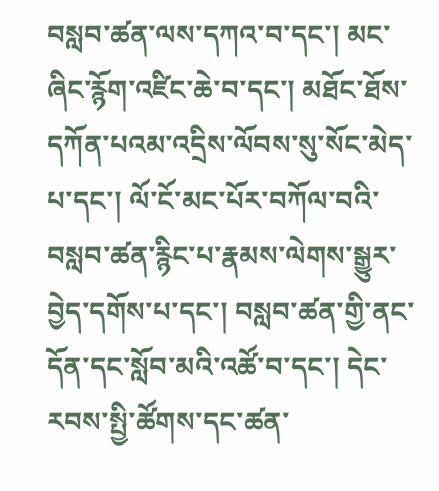བསླབ་ཚན་ལས་དཀའ་བ་དང་། མང་ཞིང་རྙོག་འཛིང་ཆེ་བ་དང་། མཐོང་ཐོས་དཀོན་པའམ་འདྲིས་ལོབས་སུ་སོང་མེད་པ་དང་། ལོ་ངོ་མང་པོར་བཀོལ་བའི་བསླབ་ཚན་རྙིང་པ་རྣམས་ལེགས་སྒྱུར་བྱེད་དགོས་པ་དང་། བསླབ་ཚན་གྱི་ནང་དོན་དང་སློབ་མའི་འཚོ་བ་དང་། དེང་རབས་སྤྱི་ཚོགས་དང་ཚན་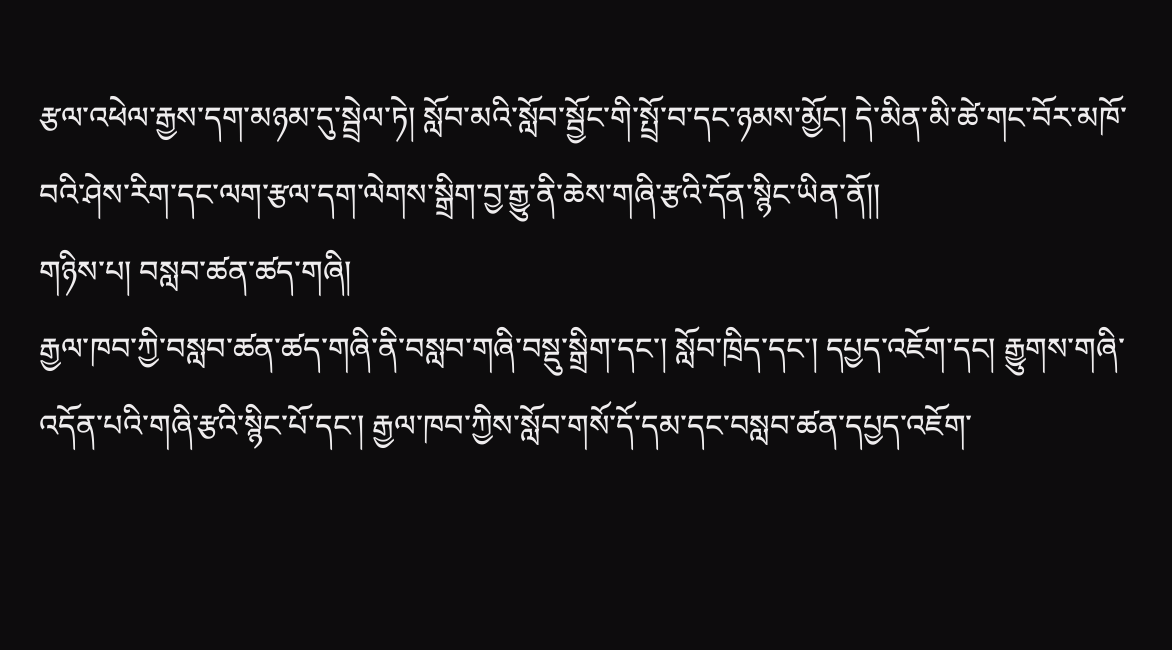རྩལ་འཕེལ་རྒྱས་དག་མཉམ་དུ་སྦྲེལ་ཏེ། སློབ་མའི་སློབ་སྦྱོང་གི་སྤྲོ་བ་དང་ཉམས་མྱོང། དེ་མིན་མི་ཚེ་གང་བོར་མཁོ་བའི་ཤེས་རིག་དང་ལག་རྩལ་དག་ལེགས་སྒྲིག་བྱ་རྒྱུ་ནི་ཆེས་གཞི་རྩའི་དོན་སྙིང་ཡིན་ནོ།།
གཉིས་པ། བསླབ་ཚན་ཚད་གཞི།
རྒྱལ་ཁབ་ཀྱི་བསླབ་ཚན་ཚད་གཞི་ནི་བསླབ་གཞི་བསྡུ་སྒྲིག་དང་། སློབ་ཁྲིད་དང་། དཔྱད་འཇོག་དང། རྒྱུགས་གཞི་འདོན་པའི་གཞི་རྩའི་སྙིང་པོ་དང་། རྒྱལ་ཁབ་ཀྱིས་སློབ་གསོ་དོ་དམ་དང་བསླབ་ཚན་དཔྱད་འཇོག་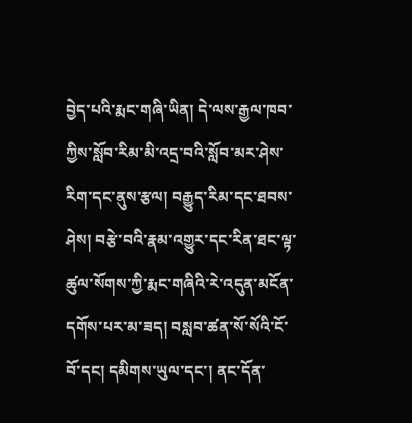བྱེད་པའི་རྨང་གཞི་ཡིན། དེ་ལས་རྒྱལ་ཁབ་ཀྱིས་སློབ་རིམ་མི་འདྲ་བའི་སློབ་མར་ཤེས་རིག་དང་ནུས་རྩལ། བརྒྱུད་རིམ་དང་ཐབས་ཤེས། བརྩེ་བའི་རྣམ་འགྱུར་དང་རིན་ཐང་ལྟ་ཚུལ་སོགས་ཀྱི་རྨང་གཞིའི་རེ་འདུན་མངོན་དགོས་པར་མ་ཟད། བསླབ་ཚན་སོ་སོའི་ངོ་བོ་དང། དམིགས་ཡུལ་དང་། ནང་དོན་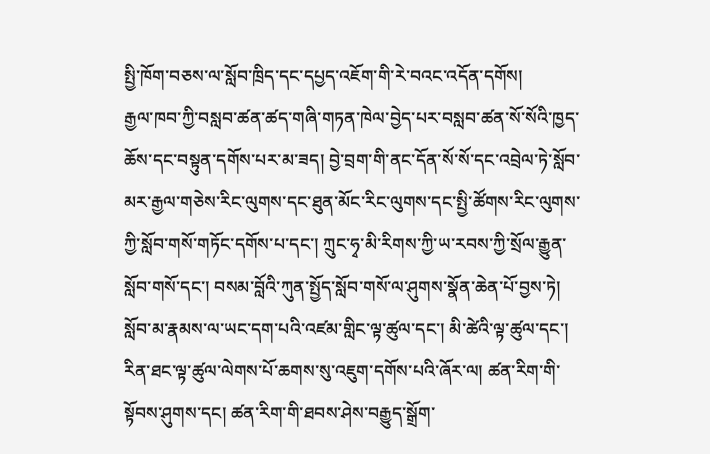སྤྱི་ཁོག་བཅས་ལ་སློབ་ཁྲིད་དང་དཔྱད་འཇོག་གི་རེ་བའང་འདོན་དགོས།
རྒྱལ་ཁབ་ཀྱི་བསླབ་ཚན་ཚད་གཞི་གཏན་ཁེལ་བྱེད་པར་བསླབ་ཚན་སོ་སོའི་ཁྱད་ཆོས་དང་བསྟུན་དགོས་པར་མ་ཟད། བྱེ་བྲག་གི་ནང་དོན་སོ་སོ་དང་འབྲེལ་ཏེ་སློབ་མར་རྒྱལ་གཅེས་རིང་ལུགས་དང་ཐུན་མོང་རིང་ལུགས་དང་སྤྱི་ཚོགས་རིང་ལུགས་ཀྱི་སློབ་གསོ་གཏོང་དགོས་པ་དང་། ཀྲུང་ཧྭ་མི་རིགས་ཀྱི་ཡ་རབས་ཀྱི་སྲོལ་རྒྱུན་སློབ་གསོ་དང་། བསམ་བློའི་ཀུན་སྤྱོད་སློབ་གསོ་ལ་ཤུགས་སྣོན་ཆེན་པོ་བྱས་ཏེ། སློབ་མ་རྣམས་ལ་ཡང་དག་པའི་འཛམ་གླིང་ལྟ་ཚུལ་དང་། མི་ཚེའི་ལྟ་ཚུལ་དང་། རིན་ཐང་ལྟ་ཚུལ་ལེགས་པོ་ཆགས་སུ་འཇུག་དགོས་པའི་ཞོར་ལ། ཚན་རིག་གི་སྟོབས་ཤུགས་དང། ཚན་རིག་གི་ཐབས་ཤེས་བརྒྱུད་སྒྲོག་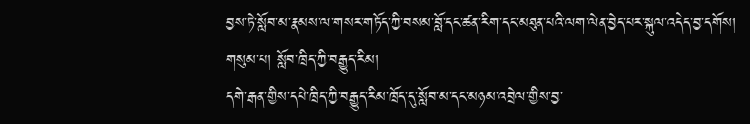བྱས་ཏེ་སློབ་མ་རྣམས་ལ་གསར་གཏོད་ཀྱི་བསམ་བློ་དང་ཚན་རིག་དང་མཐུན་པའི་ལག་ལེན་བྱེད་པར་སྐུལ་འདེད་བྱ་དགོས།
གསུམ་པ། སློབ་ཁྲིད་ཀྱི་བརྒྱུད་རིམ།
དགེ་རྒན་གྱིས་དཔེ་ཁྲིད་ཀྱི་བརྒྱུད་རིམ་ཁྲོད་དུ་སློབ་མ་དང་མཉམ་འབྲེལ་གྱིས་བྱ་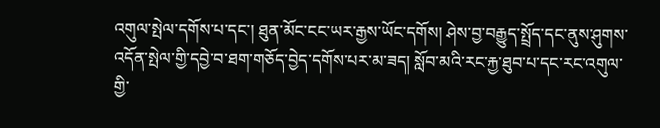འགུལ་སྤེལ་དགོས་པ་དང་། ཐུན་མོང་ངང་ཡར་རྒྱས་ཡོང་དགོས། ཤེས་བྱ་བརྒྱུད་སྤྲོད་དང་ནུས་ཤུགས་འདོན་སྤེལ་གྱི་དབྱེ་བ་ཐག་གཅོད་བྱེད་དགོས་པར་མ་ཟད། སློབ་མའི་རང་རྐྱ་ཐུབ་པ་དང་རང་འགུལ་གྱི་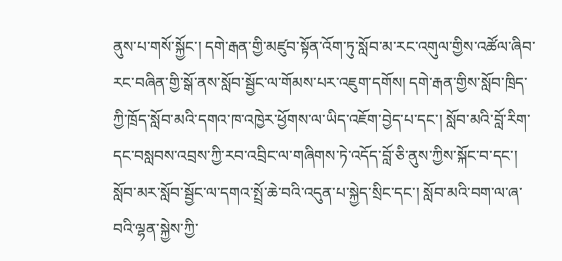ནུས་པ་གསོ་སྐྱོང་། དགེ་རྒན་གྱི་མཛུབ་སྟོན་འོག་ཏུ་སློབ་མ་རང་འགུལ་གྱིས་འཚོལ་ཞིབ་རང་བཞིན་གྱི་སྒོ་ནས་སློབ་སྦྱོང་ལ་གོམས་པར་འཇུག་དགོས། དགེ་རྒན་གྱིས་སློབ་ཁྲིད་ཀྱི་ཁྲོད་སློབ་མའི་དགའ་ཁ་འཁྱེར་ཕྱོགས་ལ་ཡིད་འཇོག་བྱེད་པ་དང་། སློབ་མའི་བློ་རིག་དང་བསླབས་འབྲས་ཀྱི་རབ་འབྲིང་ལ་གཞིགས་ཏེ་འདོད་བློ་ཅི་ནུས་ཀྱིས་སྐོང་བ་དང་། སློབ་མར་སློབ་སྦྱོང་ལ་དགའ་སྤྲོ་ཆེ་བའི་འདུན་པ་སྐྱེད་སྲིང་དང་། སློབ་མའི་བག་ལ་ཞ་བའི་ལྷན་སྐྱེས་ཀྱི་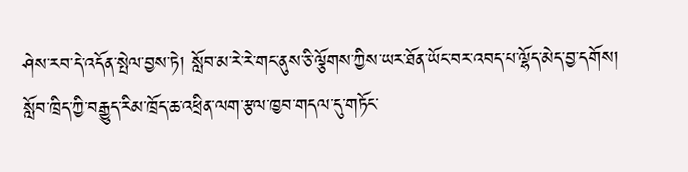ཤེས་རབ་དེ་འདོན་སྤེལ་བྱས་ཏེ། སློབ་མ་རེ་རེ་གང་ནུས་ཅི་ལྕོགས་ཀྱིས་ཡར་ཐོན་ཡོང་བར་འབད་པ་ལྷོད་མེད་བྱ་དགོས།
སློབ་ཁྲིད་ཀྱི་བརྒྱུད་རིམ་ཁྲོད་ཆ་འཕྲིན་ལག་རྩལ་ཁྱབ་གདལ་དུ་གཏོང་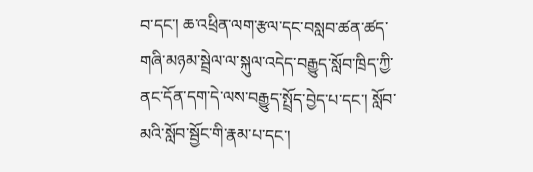བ་དང་། ཆ་འཕྲིན་ལག་རྩལ་དང་བསླབ་ཚན་ཚད་གཞི་མཉམ་སྦྲེལ་ལ་སྐུལ་འདེད་བརྒྱུད་སློབ་ཁྲིད་ཀྱི་ནང་དོན་དག་དེ་ལས་བརྒྱུད་སྤྲོད་བྱེད་པ་དང་། སློབ་མའི་སློབ་སྦྱོང་གི་རྣམ་པ་དང་།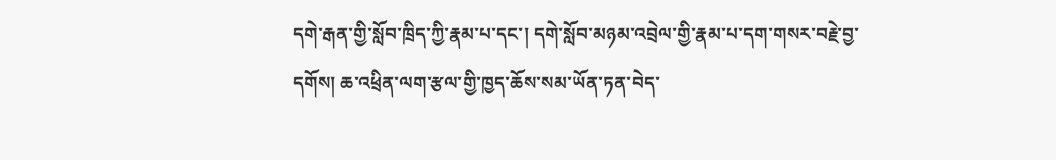དགེ་རྒན་གྱི་སློབ་ཁྲིད་ཀྱི་རྣམ་པ་དང་། དགེ་སློབ་མཉམ་འབྲེལ་གྱི་རྣམ་པ་དག་གསར་བརྗེ་བྱ་དགོས། ཆ་འཕྲིན་ལག་རྩལ་གྱི་ཁྱད་ཆོས་སམ་ཡོན་ཏན་བེད་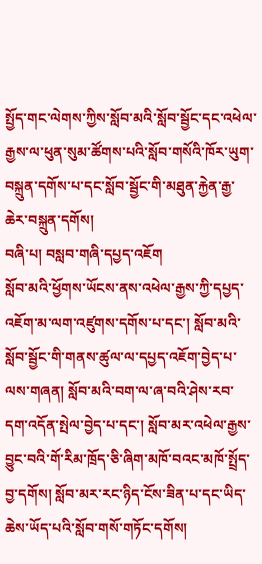སྤྱོད་གང་ལེགས་ཀྱིས་སློབ་མའི་སློབ་སྦྱོང་དང་འཕེལ་རྒྱས་ལ་ཕུན་སུམ་ཚོགས་པའི་སློབ་གསོའི་ཁོར་ཡུག་བསྐྲུན་དགོས་པ་དང་སློབ་སྦྱོང་གི་མཐུན་རྐྱེན་རྒྱ་ཆེར་བསྐྲུན་དགོས།
བཞི་པ། བསླབ་གཞི་དཔྱད་འཇོག
སློབ་མའི་ཕྱོགས་ཡོངས་ནས་འཕེལ་རྒྱས་ཀྱི་དཔྱད་འཇོག་མ་ལག་འཛུགས་དགོས་པ་དང་། སློབ་མའི་སློབ་སྦྱོང་གི་གནས་ཚུལ་ལ་དཔྱད་འཇོག་བྱེད་པ་ལས་གཞན། སློབ་མའི་བག་ལ་ཞ་བའི་ཤེས་རབ་དག་འདོན་སྤེལ་བྱེད་པ་དང་། སློབ་མར་འཕེལ་རྒྱས་བྱུང་བའི་གོ་རིམ་ཁྲོད་ཅི་ཞིག་མཁོ་བའང་མཁོ་སྤྲོད་བྱ་དགོས། སློབ་མར་རང་ཉིད་ངོས་ཟིན་པ་དང་ཡིད་ཆེས་ཡོད་པའི་སློབ་གསོ་གཏོང་དགོས།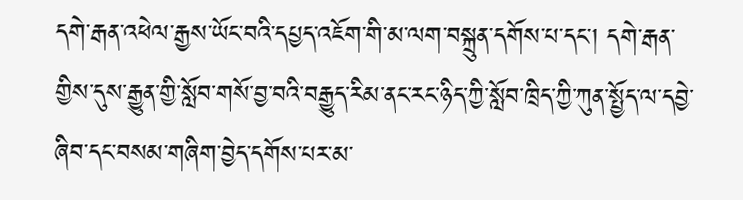དགེ་རྒན་འཕེལ་རྒྱས་ཡོང་བའི་དཔྱད་འཇོག་གི་མ་ལག་བསྐྲུན་དགོས་པ་དང་། དགེ་རྒན་གྱིས་དུས་རྒྱུན་གྱི་སློབ་གསོ་བྱ་བའི་བརྒྱུད་རིམ་ནང་རང་ཉིད་ཀྱི་སློབ་ཁྲིད་ཀྱི་ཀུན་སྤྱོད་ལ་དབྱེ་ཞིབ་དང་བསམ་གཞིག་བྱེད་དགོས་པར་མ་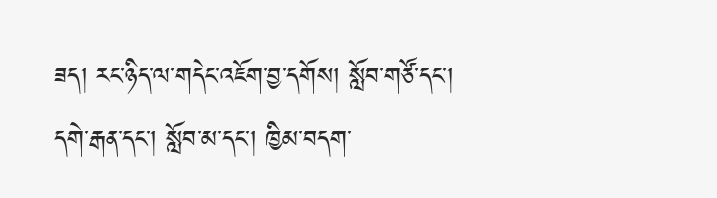ཟད། རང་ཉིད་ལ་གདེང་འཇོག་བྱ་དགོས། སློབ་གཙོ་དང་། དགེ་རྒན་དང་། སློབ་མ་དང་། ཁྱིམ་བདག་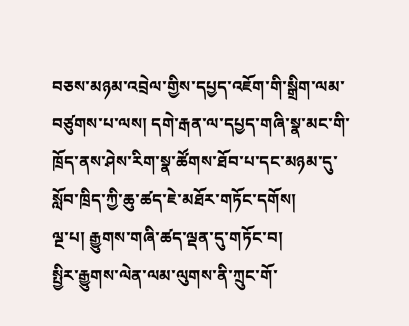བཅས་མཉམ་འབྲེལ་གྱིས་དཔྱད་འཇོག་གི་སྒྲིག་ལམ་བཙུགས་པ་ལས། དགེ་རྒན་ལ་དཔྱད་གཞི་སྣ་མང་གི་ཁྲོད་ནས་ཤེས་རིག་སྣ་ཚོགས་ཐོབ་པ་དང་མཉམ་དུ་སློབ་ཁྲིད་ཀྱི་ཆུ་ཚད་ཇེ་མཐོར་གཏོང་དགོས།
ལྔ་པ། རྒྱུགས་གཞི་ཚད་ལྡན་དུ་གཏོང་བ།
སྤྱིར་རྒྱུགས་ལེན་ལམ་ལུགས་ནི་ཀྲུང་གོ་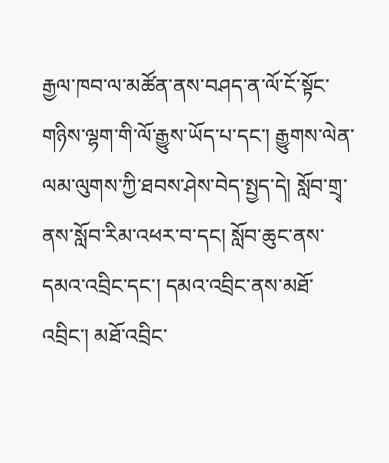རྒྱལ་ཁབ་ལ་མཚོན་ནས་བཤད་ན་ལོ་ངོ་སྟོང་གཉིས་ལྷག་གི་ལོ་རྒྱུས་ཡོད་པ་དང་། རྒྱུགས་ལེན་ལམ་ལུགས་ཀྱི་ཐབས་ཤེས་བེད་སྤྱད་དེ། སློབ་གྲྭ་ནས་སློབ་རིམ་འཕར་བ་དང། སློབ་ཆུང་ནས་དམའ་འབྲིང་དང་། དམའ་འབྲིང་ནས་མཐོ་འབྲིང་། མཐོ་འབྲིང་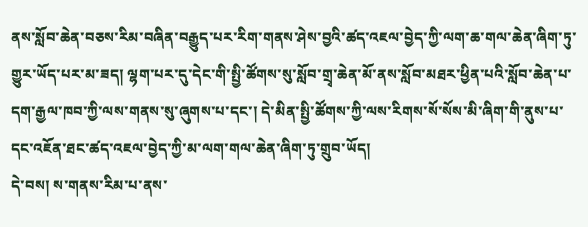ནས་སློབ་ཆེན་བཅས་རིམ་བཞིན་བརྒྱུད་པར་རིག་གནས་ཤེས་བྱའི་ཚད་འཇལ་བྱེད་ཀྱི་ལག་ཆ་གལ་ཆེན་ཞིག་ཏུ་གྱུར་ཡོད་པར་མ་ཟད། ལྷག་པར་དུ་དེང་གི་སྤྱི་ཚོགས་སུ་སློབ་གྲྭ་ཆེན་མོ་ནས་སློབ་མཐར་ཕྱིན་པའི་སློབ་ཆེན་པ་དག་རྒྱལ་ཁབ་ཀྱི་ལས་གནས་སུ་ཞུགས་པ་དང་། དེ་མིན་སྤྱི་ཚོགས་ཀྱི་ལས་རིགས་སོ་སོས་མི་ཞིག་གི་ནུས་པ་དང་འཇོན་ཐང་ཚད་འཇལ་བྱེད་ཀྱི་མ་ལག་གལ་ཆེན་ཞིག་ཏུ་གྲུབ་ཡོད།
དེ་བས། ས་གནས་རིམ་པ་ནས་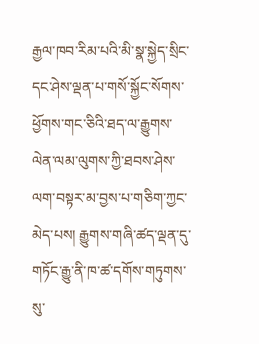རྒྱལ་ཁབ་རིམ་པའི་མི་སྣ་སྐྱེད་སྲིང་དང་ཤེས་ལྡན་པ་གསོ་སྐྱོང་སོགས་ཕྱོགས་གང་ཅིའི་ཐད་ལ་རྒྱུགས་ལེན་ལམ་ལུགས་ཀྱི་ཐབས་ཤེས་ལག་བསྟར་མ་བྱས་པ་གཅིག་ཀྱང་མེད་པས། རྒྱུགས་གཞི་ཚད་ལྡན་དུ་གཏོང་རྒྱུ་ནི་ཁ་ཚ་དགོས་གཏུགས་སུ་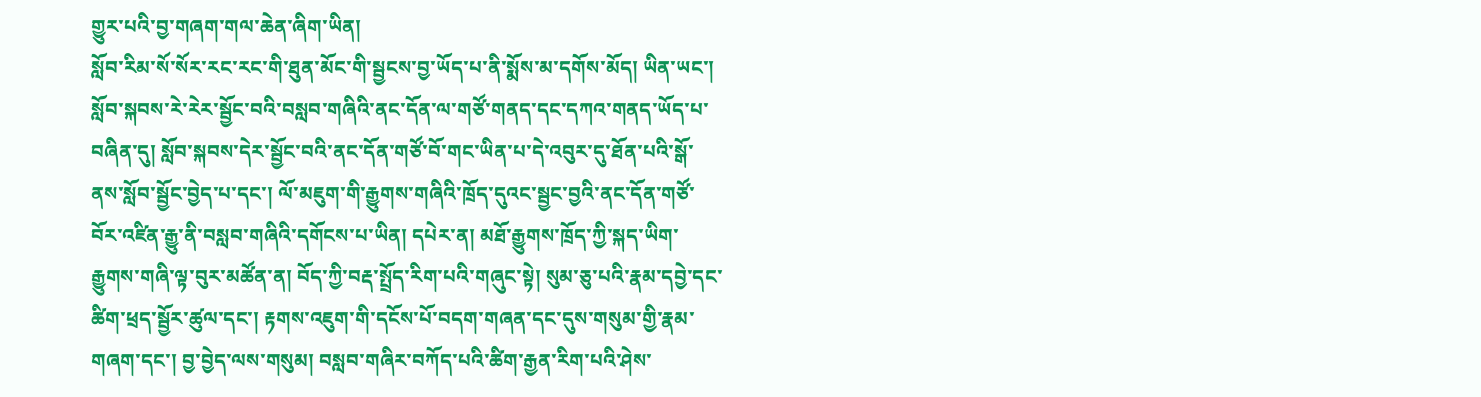གྱུར་པའི་བྱ་གཞག་གལ་ཆེན་ཞིག་ཡིན།
སློབ་རིམ་སོ་སོར་རང་རང་གི་ཐུན་མོང་གི་སྦྱངས་བྱ་ཡོད་པ་ནི་སྨོས་མ་དགོས་མོད། ཡིན་ཡང་། སློབ་སྐབས་རེ་རེར་སྦྱོང་བའི་བསླབ་གཞིའི་ནང་དོན་ལ་གཙོ་གནད་དང་དཀའ་གནད་ཡོད་པ་བཞིན་དུ། སློབ་སྐབས་དེར་སྦྱོང་བའི་ནང་དོན་གཙོ་བོ་གང་ཡིན་པ་དེ་འབུར་དུ་ཐོན་པའི་སྒོ་ནས་སློབ་སྦྱོང་བྱེད་པ་དང་། ལོ་མཇུག་གི་རྒྱུགས་གཞིའི་ཁྲོད་དུའང་སྦྱང་བྱའི་ནང་དོན་གཙོ་བོར་འཛིན་རྒྱུ་ནི་བསླབ་གཞིའི་དགོངས་པ་ཡིན། དཔེར་ན། མཐོ་རྒྱུགས་ཁྲོད་ཀྱི་སྐད་ཡིག་རྒྱུགས་གཞི་ལྟ་བུར་མཚོན་ན། བོད་ཀྱི་བརྡ་སྤྲོད་རིག་པའི་གཞུང་སྟེ། སུམ་ཅུ་པའི་རྣམ་དབྱེ་དང་ཚིག་ཕྲད་སྦྱོར་ཚུལ་དང་། རྟགས་འཇུག་གི་དངོས་པོ་བདག་གཞན་དང་དུས་གསུམ་གྱི་རྣམ་གཞག་དང་། བྱ་བྱེད་ལས་གསུམ། བསླབ་གཞིར་བཀོད་པའི་ཚིག་རྒྱན་རིག་པའི་ཤེས་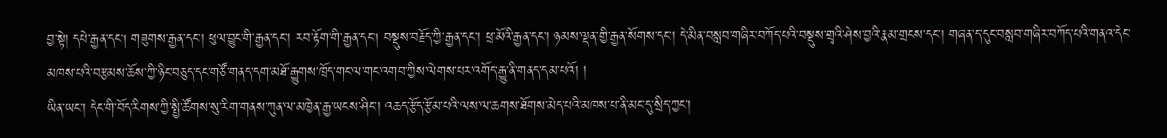བྱ་སྟེ། དཔེ་རྒྱན་དང། གཟུགས་རྒྱན་དང་། ཕུལ་བྱུང་གི་རྒྱན་དང་། རབ་རྟོག་གི་རྒྱན་དང། བསྡུས་བརྗོད་ཀྱི་རྒྱན་དང་། ཕྲ་མོའི་རྒྱན་དང་། ཉམས་ལྡན་གྱི་རྒྱན་སོགས་དང་། དེ་མིན་བསླབ་གཞིར་བཀོད་པའི་བསྡུས་གྲྭའི་ཤེས་བྱའི་རྣམ་གྲངས་དང་། གཞན་ད་དུང་བསླབ་གཞིར་བཀོད་པའི་གནའ་དེང་མཁས་པའི་བརྩམས་ཆོས་ཀྱི་ཉིང་བཅུད་དང་གཙོ་གནད་དག་མཐོ་རྒྱུགས་ཁྲོད་གང་ལ་གང་འགབ་ཀྱིས་ལེགས་པར་འགོད་རྒྱུ་ནི་གནད་དམ་པའོ། །
ཡིན་ཡང་། དེང་གི་བོད་རིགས་ཀྱི་སྤྱི་ཚོགས་སུ་རིག་གནས་ཀུན་ལ་མཁྱེན་རྒྱ་ཡངས་ཤིང་། འཆད་རྩོད་རྩོམ་པའི་ལས་ལ་ཆགས་ཐོགས་མེད་པའི་མཁས་པ་ནི་མང་དུ་སྲིད་ཀྱང་།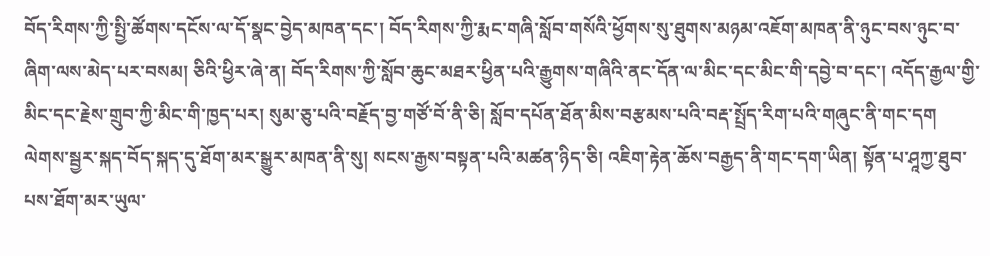བོད་རིགས་ཀྱི་སྤྱི་ཚོགས་དངོས་ལ་དོ་སྣང་བྱེད་མཁན་དང་། བོད་རིགས་ཀྱི་རྨང་གཞི་སློབ་གསོའི་ཕྱོགས་སུ་ཐུགས་མཉམ་འཇོག་མཁན་ནི་ཉུང་བས་ཉུང་བ་ཞིག་ལས་མེད་པར་བསམ། ཅིའི་ཕྱིར་ཞེ་ན། བོད་རིགས་ཀྱི་སློབ་ཆུང་མཐར་ཕྱིན་པའི་རྒྱུགས་གཞིའི་ནང་དོན་ལ་མིང་དང་མིང་གི་དབྱེ་བ་དང་། འདོད་རྒྱལ་གྱི་མིང་དང་རྗེས་གྲུབ་ཀྱི་མིང་གི་ཁྱད་པར། སུམ་ཅུ་པའི་བརྗོད་བྱ་གཙོ་བོ་ནི་ཅི། སློབ་དཔོན་ཐོན་མིས་བརྩམས་པའི་བརྡ་སྤྲོད་རིག་པའི་གཞུང་ནི་གང་དག ལེགས་སྦྱར་སྐད་བོད་སྐད་དུ་ཐོག་མར་སྒྱུར་མཁན་ནི་སུ། སངས་རྒྱས་བསྟན་པའི་མཚན་ཉིད་ཅི། འཇིག་རྟེན་ཆོས་བརྒྱད་ནི་གང་དག་ཡིན། སྟོན་པ་ཤཱཀྱ་ཐུབ་པས་ཐོག་མར་ཡུལ་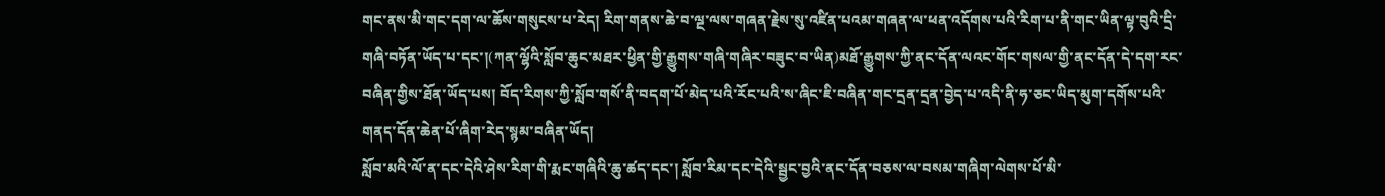གང་ནས་མི་གང་དག་ལ་ཆོས་གསུངས་པ་རེད། རིག་གནས་ཆེ་བ་ལྔ་ལས་གཞན་རྗེས་སུ་འཛིན་པའམ་གཞན་ལ་ཕན་འདོགས་པའི་རིག་པ་ནི་གང་ཡིན་ལྟ་བུའི་དྲི་གཞི་བཏོན་ཡོད་པ་དང་།(ཀན་ལྷོའི་སློབ་ཆུང་མཐར་ཕྱིན་གྱི་རྒྱུགས་གཞི་གཞིར་བཟུང་བ་ཡིན)མཐོ་རྒྱུགས་ཀྱི་ནང་དོན་ལའང་གོང་གསལ་གྱི་ནང་དོན་དེ་དག་རང་བཞིན་གྱིས་ཐོན་ཡོད་པས། བོད་རིགས་ཀྱི་སློབ་གསོ་ནི་བདག་པོ་མེད་པའི་རོང་པའི་ས་ཞིང་ཇི་བཞིན་གང་དྲན་དྲན་བྱེད་པ་འདི་ནི་ཧ་ཅང་ཡིད་མུག་དགོས་པའི་གནད་དོན་ཆེན་པོ་ཞིག་རེད་སྙམ་བཞིན་ཡོད།
སློབ་མའི་ལོ་ན་དང་དེའི་ཤེས་རིག་གི་རྨང་གཞིའི་ཆུ་ཚད་དང་། སློབ་རིམ་དང་དེའི་སྦྱང་བྱའི་ནང་དོན་བཅས་ལ་བསམ་གཞིག་ལེགས་པོ་མི་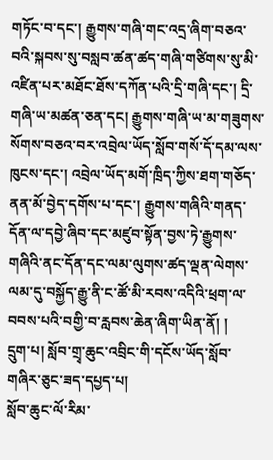གཏོང་བ་དང་། རྒྱུགས་གཞི་གང་འདྲ་ཞིག་བཅའ་བའི་སྐབས་སུ་བསླབ་ཚན་ཚད་གཞི་གཙིགས་སུ་མི་འཛིན་པར་མཐོང་ཐོས་དཀོན་པའི་དྲི་གཞི་དང་། དྲི་གཞི་ཡ་མཚན་ཅན་དང། རྒྱུགས་གཞི་ཡ་མ་གཟུགས་སོགས་བཅའ་བར་འབྲེལ་ཡོད་སློབ་གསོ་དོ་དམ་ལས་ཁུངས་དང་། འབྲེལ་ཡོད་མགོ་ཁྲིད་ཀྱིས་ཐག་གཅོད་ནན་མོ་བྱེད་དགོས་པ་དང་། རྒྱུགས་གཞིའི་གནད་དོན་ལ་དབྱེ་ཞིབ་དང་མཛུབ་སྟོན་བྱས་ཏེ་རྒྱུགས་གཞིའི་ནང་དོན་དང་ལམ་ལུགས་ཚད་ལྡན་ལེགས་ལམ་དུ་བསྐྱོད་རྒྱུ་ནི་ང་ཚོ་མི་རབས་འདིའི་ཕྲག་ལ་བབས་པའི་བགྱི་བ་རླབས་ཆེན་ཞིག་ཡིན་ནོ། །
དྲུག་པ། སློབ་གྲྭ་ཆུང་འབྲིང་གི་དངོས་ཡོད་སློབ་གཞིར་ཅུང་ཟད་དཔྱད་པ།
སློབ་ཆུང་ལོ་རིམ་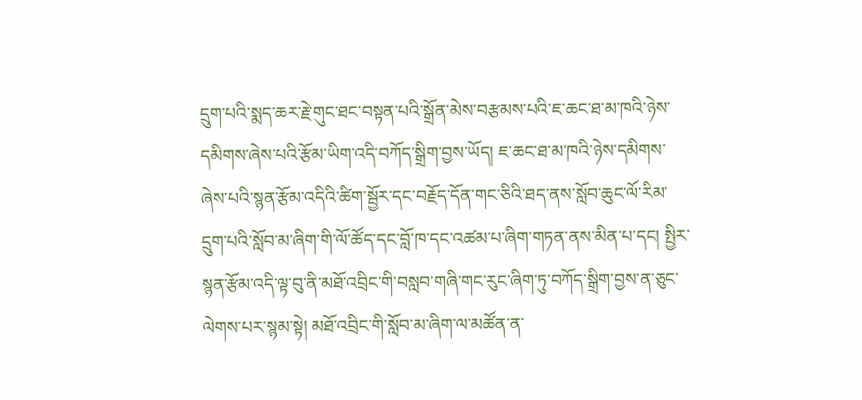དྲུག་པའི་སྨད་ཆར་རྗེ་གུང་ཐང་བསྟན་པའི་སྒྲོན་མེས་བརྩམས་པའི་ཇ་ཆང་ཐ་མ་ཁའི་ཉེས་དམིགས་ཞེས་པའི་རྩོམ་ཡིག་འདི་བཀོད་སྒྲིག་བྱས་ཡོད། ཇ་ཆང་ཐ་མ་ཁའི་ཉེས་དམིགས་ཞེས་པའི་སྙན་རྩོམ་འདིའི་ཚིག་སྦྱོར་དང་བརྗོད་དོན་གང་ཅིའི་ཐད་ནས་སློབ་ཆུང་ལོ་རིམ་དྲུག་པའི་སློབ་མ་ཞིག་གི་ལོ་ཚོད་དང་བློ་ཁ་དང་འཚམ་པ་ཞིག་གཏན་ནས་མིན་པ་དང། སྤྱིར་སྙན་རྩོམ་འདི་ལྟ་བུ་ནི་མཐོ་འབྲིང་གི་བསླབ་གཞི་གང་རུང་ཞིག་ཏུ་བཀོད་སྒྲིག་བྱས་ན་ཅུང་ལེགས་པར་སྙམ་སྟེ། མཐོ་འབྲིང་གི་སློབ་མ་ཞིག་ལ་མཚོན་ན་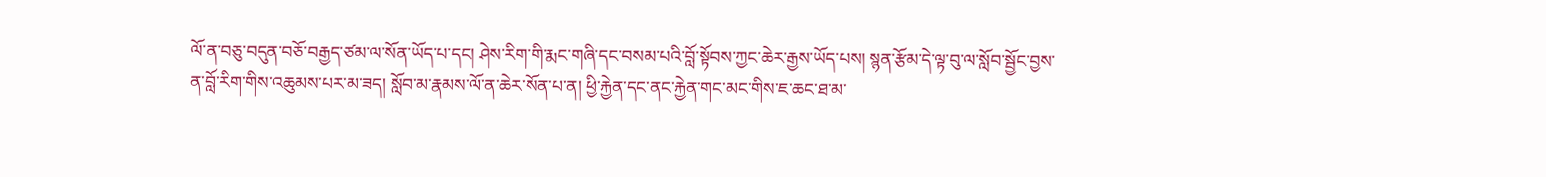ལོ་ན་བཅུ་བདུན་བཅོ་བརྒྱད་ཙམ་ལ་སོན་ཡོད་པ་དང། ཤེས་རིག་གི་རྨང་གཞི་དང་བསམ་པའི་བློ་སྟོབས་ཀྱང་ཆེར་རྒྱས་ཡོད་པས། སྙན་རྩོམ་དེ་ལྟ་བུ་ལ་སློབ་སྦྱོང་བྱས་ན་བློ་རིག་གིས་འཆུམས་པར་མ་ཟད། སློབ་མ་རྣམས་ལོ་ན་ཆེར་སོན་པ་ན། ཕྱི་རྐྱེན་དང་ནང་རྐྱེན་གང་མང་གིས་ཇ་ཆང་ཐ་མ་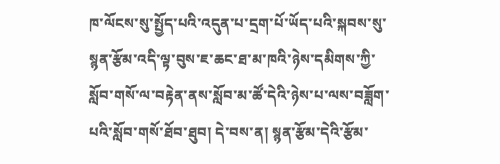ཁ་ལོངས་སུ་སྤྱོད་པའི་འདུན་པ་དྲག་པོ་ཡོད་པའི་སྐབས་སུ་སྙན་རྩོམ་འདི་ལྟ་བུས་ཇ་ཆང་ཐ་མ་ཁའི་ཉེས་དམིགས་ཀྱི་སློབ་གསོ་ལ་བརྟེན་ནས་སློབ་མ་ཚོ་དེའི་ཉེས་པ་ལས་བཟློག་པའི་སློབ་གསོ་ཐོབ་ཐུབ། དེ་བས་ན། སྙན་རྩོམ་དེའི་རྩོམ་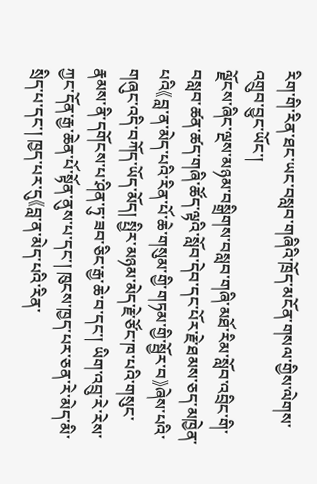རིག་གི་རིན་ཐང་ཡང་བསླབ་གཞིའི་ཁྲོད་མངོན་གསལ་གྱིས་ལེགས་འགྲུབ་བྱུང་ཡོང་།
ལྗོངས་ཞིང་ལྔས་མཉམ་བསྒྲིགས་བསླབ་གཞི་མཐོ་རིམ་སློབ་འབྲིང་གི་བསླབ་ཚན་ཚད་གཞི་ཚོད་ལྟའི་སློབ་དེབ་དང་པོར་རྗེ་ཐམས་ཅད་མཁྱེན་པའི《བླ་ན་མེད་པའི་རིན་པོ་ཆེ་གསུམ་གྱི་གཏམ་གྱི་སྦྱོར་བ》ཞེས་པའི་གཞུང་འདི་བཀོད་ཡོད་མོད། སྤྱིར་མཉམ་མེད་རྗེ་ཙོང་ཁ་པའི་གསུང་རྣམས་ནི་དགོངས་པ་ཤིན་ཏུ་ཟབ་ཅིང་རྒྱ་ཆེ་བ་དང་། ཡིག་འབྲུ་རེ་རེས་ཀྱང་དོན་རྒྱ་ཆེན་པོ་སྟོན་ནུས་པ་དང་། ཁུངས་ཁྱད་པར་ཅན་རེ་མེད་མི་སྲིད་པ་དང་། ཁྱད་པར་དུ《བླ་ན་མེད་པའི་རིན་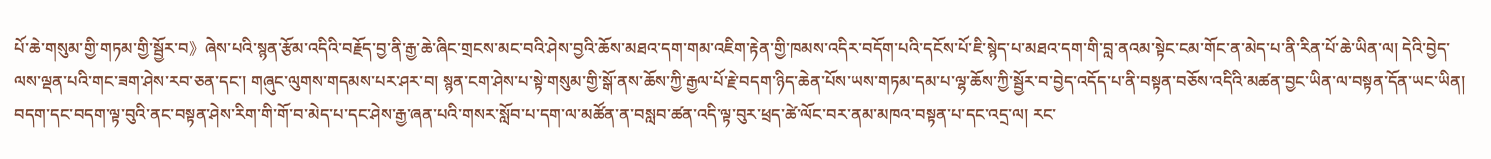པོ་ཆེ་གསུམ་གྱི་གཏམ་གྱི་སྦྱོར་བ》ཞེས་པའི་སྙན་རྩོམ་འདིའི་བརྗོད་བྱ་ནི་རྒྱ་ཆེ་ཞིང་གྲངས་མང་བའི་ཤེས་བྱའི་ཆོས་མཐའ་དག་གམ་འཇིག་རྟེན་གྱི་ཁམས་འདིར་བདོག་པའི་དངོས་པོ་ཇི་སྙེད་པ་མཐའ་དག་གི་བླ་ནའམ་སྟེང་ངམ་གོང་ན་མེད་པ་ནི་རིན་པོ་ཆེ་ཡིན་ལ། དེའི་བྱེད་ལས་ལྡན་པའི་གང་ཟག་ཤེས་རབ་ཅན་དང་། གཞུང་ལུགས་གདམས་པར་ཤར་བ། སྙན་ངག་ཤེས་པ་སྟེ་གསུམ་གྱི་སྒོ་ནས་ཆོས་ཀྱི་རྒྱལ་པོ་རྗེ་བདག་ཉིད་ཆེན་པོས་ཡས་གཏམ་དམ་པ་ལྷ་ཆོས་ཀྱི་སྦྱོར་བ་བྱེད་འདོད་པ་ནི་བསྟན་བཅོས་འདིའི་མཚན་བྱང་ཡིན་ལ་བསྟན་དོན་ཡང་ཡིན། བདག་དང་བདག་ལྟ་བུའི་ནང་བསྟན་ཤེས་རིག་གི་གོ་བ་མེད་པ་དང་ཤེས་རྒྱ་ཞན་པའི་གསར་སློབ་པ་དག་ལ་མཚོན་ན་བསླབ་ཚན་འདི་ལྟ་བུར་ཕྲད་ཚེ་ལོང་བར་ནམ་མཁའ་བསྟན་པ་དང་འདྲ་ལ། རང་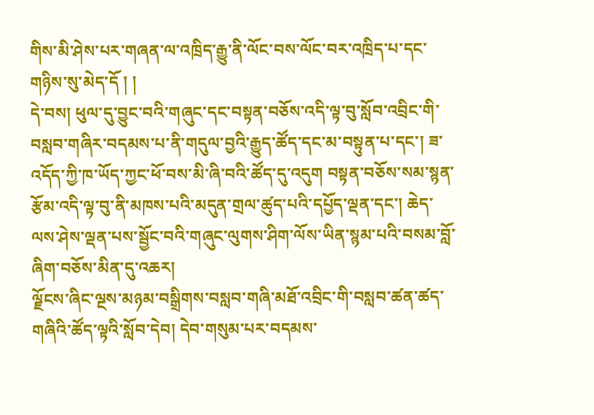གིས་མི་ཤེས་པར་གཞན་ལ་འཁྲིད་རྒྱུ་ནི་ལོང་བས་ལོང་བར་འཁྲིད་པ་དང་གཉིས་སུ་མེད་དོ ། །
དེ་བས། ཕུལ་དུ་བྱུང་བའི་གཞུང་དང་བསྟན་བཅོས་འདི་ལྟ་བུ་སློབ་འབྲིང་གི་བསླབ་གཞིར་བདམས་པ་ནི་གདུལ་བྱའི་རྒྱུད་ཚོད་དང་མ་བསྟུན་པ་དང་། ཟ་འདོད་ཀྱི་ཁ་ཡོད་ཀྱང་ཕོ་བས་མི་ཞི་བའི་ཚོད་དུ་འདུག བསྟན་བཅོས་སམ་སྙན་རྩོམ་འདི་ལྟ་བུ་ནི་མཁས་པའི་མདུན་གྲལ་ཚུད་པའི་དཔྱོད་ལྡན་དང་། ཆེད་ལས་ཤེས་ལྡན་པས་སྦྱོང་བའི་གཞུང་ལུགས་ཤིག་ལོས་ཡིན་སྙམ་པའི་བསམ་བློ་ཞིག་བཅོས་མིན་དུ་འཆར།
ལྗོངས་ཞིང་ལྔས་མཉམ་བསྒྲིགས་བསླབ་གཞི་མཐོ་འབྲིང་གི་བསླབ་ཚན་ཚད་གཞིའི་ཚོད་ལྟའི་སློབ་དེབ། དེབ་གསུམ་པར་བདམས་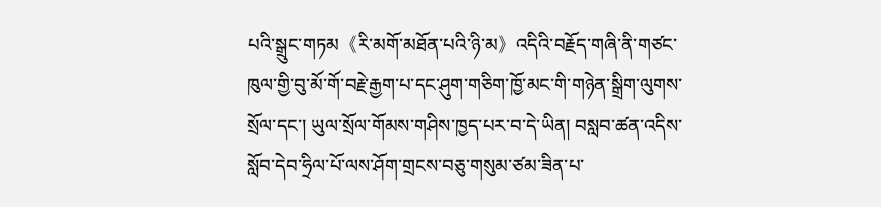པའི་སྒྲུང་གཏམ《རི་མགོ་མཐོན་པའི་ཉི་མ》འདིའི་བརྗོད་གཞི་ནི་གཙང་ཁུལ་གྱི་བུ་མོ་གོ་བརྗེ་རྒྱག་པ་དང་ཤུག་གཅིག་ཁྱོ་མང་གི་གཉེན་སྒྲིག་ལུགས་སྲོལ་དང་། ཡུལ་སྲོལ་གོམས་གཤིས་ཁྱད་པར་བ་དེ་ཡིན། བསླབ་ཚན་འདིས་སློབ་དེབ་ཧྲིལ་པོ་ལས་ཤོག་གྲངས་བཅུ་གསུམ་ཙམ་ཟིན་པ་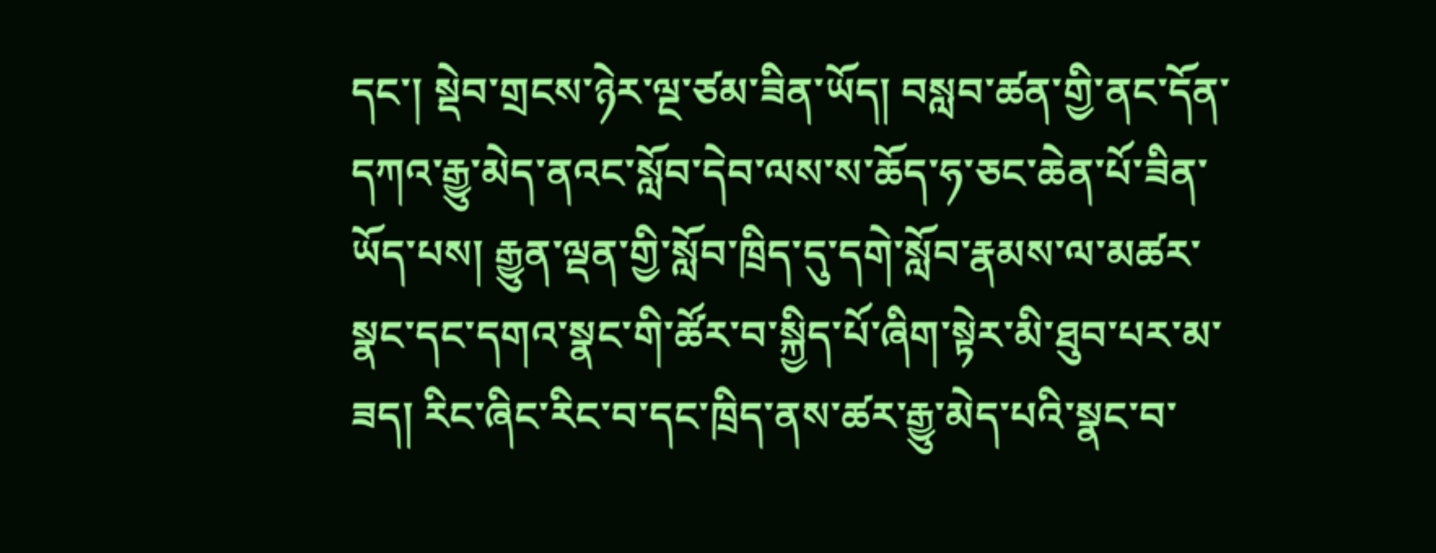དང་། སྡེབ་གྲངས་ཉེར་ལྔ་ཙམ་ཟིན་ཡོད། བསླབ་ཚན་གྱི་ནང་དོན་དཀའ་རྒྱུ་མེད་ནའང་སློབ་དེབ་ལས་ས་ཆོད་ཧ་ཅང་ཆེན་པོ་ཟིན་ཡོད་པས། རྒྱུན་ལྡན་གྱི་སློབ་ཁྲིད་དུ་དགེ་སློབ་རྣམས་ལ་མཚར་སྣང་དང་དགའ་སྣང་གི་ཚོར་བ་སྐྱིད་པོ་ཞིག་སྟེར་མི་ཐུབ་པར་མ་ཟད། རིང་ཞིང་རིང་བ་དང་ཁྲིད་ནས་ཚར་རྒྱུ་མེད་པའི་སྣང་བ་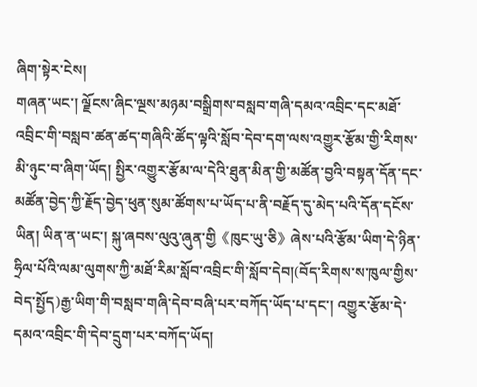ཞིག་སྟེར་ངེས།
གཞན་ཡང་། ལྗོངས་ཞིང་ལྔས་མཉམ་བསྒྲིགས་བསླབ་གཞི་དམའ་འབྲིང་དང་མཐོ་འབྲིང་གི་བསླབ་ཚན་ཚད་གཞིའི་ཚོད་ལྟའི་སློབ་དེབ་དག་ལས་འགྱུར་རྩོམ་གྱི་རིགས་མི་ཉུང་བ་ཞིག་ཡོད། སྤྱིར་འགྱུར་རྩོམ་ལ་དེའི་ཐུན་མིན་གྱི་མཚོན་བྱའི་བསྟན་དོན་དང་མཚོན་བྱེད་ཀྱི་རྗོད་བྱེད་ཕུན་སུམ་ཚོགས་པ་ཡོད་པ་ནི་བརྗོད་དུ་མེད་པའི་དོན་དངོས་ཡིན། ཡིན་ན་ཡང་། སྐུ་ཞབས་ལུའུ་ཞུན་གྱི《ཁུང་ཡུ་ཅི》ཞེས་པའི་རྩོམ་ཡིག་དེ་ཉིན་ཧྲིལ་པོའི་ལམ་ལུགས་ཀྱི་མཐོ་རིམ་སློབ་འབྲིང་གི་སློབ་དེབ།(བོད་རིགས་ས་ཁུལ་གྱིས་བེད་སྤྱོད)རྒྱ་ཡིག་གི་བསླབ་གཞི་དེབ་བཞི་པར་བཀོད་ཡོད་པ་དང་། འགྱུར་རྩོམ་དེ་དམའ་འབྲིང་གི་དེབ་དྲུག་པར་བཀོད་ཡོད།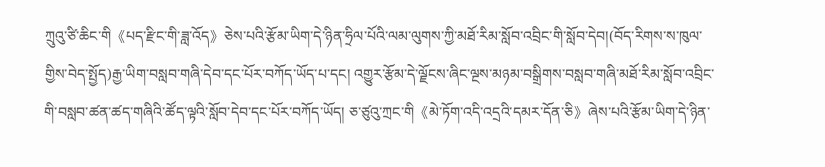ཀྲུའུ་ཙི་ཆིང་གི《པད་རྫིང་གི་ཟླ་འོད》ཅེས་པའི་རྩོམ་ཡིག་དེ་ཉིན་ཧྲིལ་པོའི་ལམ་ལུགས་ཀྱི་མཐོ་རིམ་སློབ་འབྲིང་གི་སློབ་དེབ།(བོད་རིགས་ས་ཁུལ་གྱིས་བེད་སྤྱོད)རྒྱ་ཡིག་བསླབ་གཞི་དེབ་དང་པོར་བཀོད་ཡོད་པ་དང། འགྱུར་རྩོམ་དེ་ལྗོངས་ཞིང་ལྔས་མཉམ་བསྒྲིགས་བསླབ་གཞི་མཐོ་རིམ་སློབ་འབྲིང་གི་བསླབ་ཚན་ཚད་གཞིའི་ཚོད་ལྟའི་སློབ་དེབ་དང་པོར་བཀོད་ཡོད། ཅ་ཙུའུ་ཀྲང་གི《མེ་ཏོག་འདི་འདྲའི་དམར་དོན་ཅི》ཞེས་པའི་རྩོམ་ཡིག་དེ་ཉིན་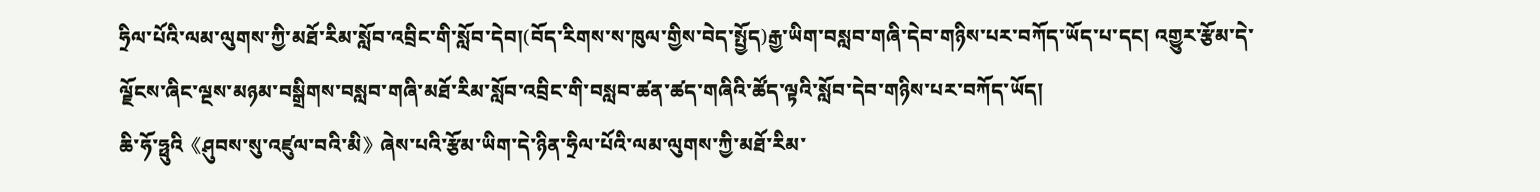ཧྲིལ་པོའི་ལམ་ལུགས་ཀྱི་མཐོ་རིམ་སློབ་འབྲིང་གི་སློབ་དེབ།(བོད་རིགས་ས་ཁུལ་གྱིས་བེད་སྤྱོད)རྒྱ་ཡིག་བསླབ་གཞི་དེབ་གཉིས་པར་བཀོད་ཡོད་པ་དང། འགྱུར་རྩོམ་དེ་ལྗོངས་ཞིང་ལྔས་མཉམ་བསྒྲིགས་བསླབ་གཞི་མཐོ་རིམ་སློབ་འབྲིང་གི་བསླབ་ཚན་ཚད་གཞིའི་ཚོད་ལྟའི་སློབ་དེབ་གཉིས་པར་བཀོད་ཡོད།
ཆི་ཧོ་ཧྥུའི《ཤུབས་སུ་འཛུལ་བའི་མི》ཞེས་པའི་རྩོམ་ཡིག་དེ་ཉིན་ཧྲིལ་པོའི་ལམ་ལུགས་ཀྱི་མཐོ་རིམ་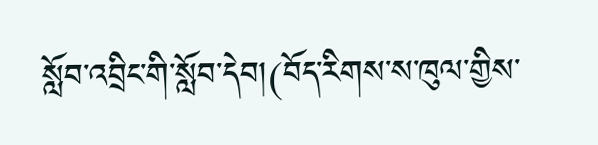སློབ་འབྲིང་གི་སློབ་དེབ།(བོད་རིགས་ས་ཁུལ་གྱིས་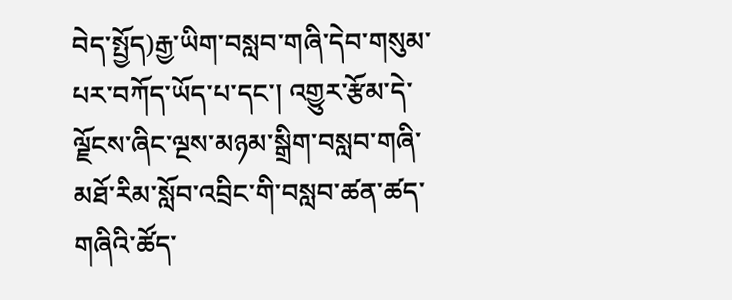བེད་སྤྱོད)རྒྱ་ཡིག་བསླབ་གཞི་དེབ་གསུམ་པར་བཀོད་ཡོད་པ་དང་། འགྱུར་རྩོམ་དེ་ལྗོངས་ཞིང་ལྔས་མཉམ་སྒྲིག་བསླབ་གཞི་མཐོ་རིམ་སློབ་འབྲིང་གི་བསླབ་ཚན་ཚད་གཞིའི་ཚོད་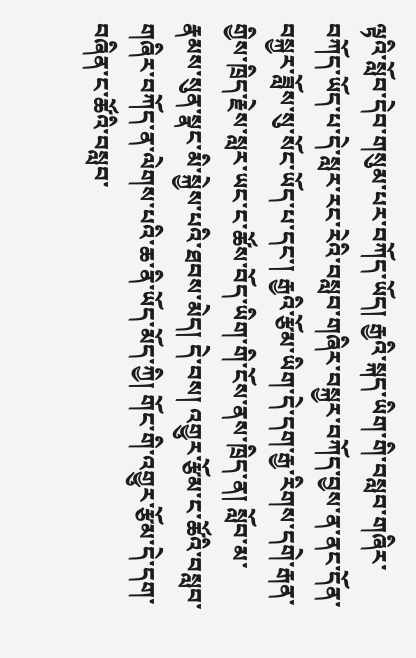ལྟའི་སློབ་དེབ་གསུམ་པར་བཀོད་ཡོད། རྒྱའི་སྐད་ཡིག་གི་བསླབ་གཞིར་བཀོད་ཡོད་པ་དེ་སླར་རང་རེའི་བསླབ་གཞིར་བསྐྱར་བཀོད་བྱས་ན་ནང་དོན་བསྐྱར་ཟློས་སུ་སོང་ཡོད་པ་དང་། རྒྱའི་རྩོམ་ཡིག་དེ་དག་རྒྱ་རིགས་དགེ་རྒན་གྱིས་ཁྲིད་རྗེས་སླར་ཡང་ང་ཚོས་བོད་ཡིག་གི་ངོས་ནས་ཁྲིད་ན། སློབ་མ་རྣམས་སུན་སྣང་མི་སྐྱེས་པའི་ཐབས་མེད། དེ་བས། འགྱུར་རྩོམ་ང་ཚོའི་བསླབ་གཞིར་བཀོད་ན་ལེགས་པའི་ཆ་ནི་ཡོད་མོད་ཀྱི། གོང་གི་འགྱུར་རྩོམ་དེ་དག་བཞིན་ང་ཚོའི་བསླབ་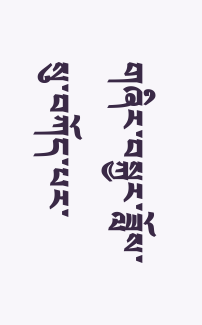གཞིར་བསྐྱར་ཟློས་སུ་བཀོད་པར་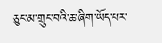ཅུང་མ་གྲུང་བའི་ཆ་ཞིག་ཡོད་པར་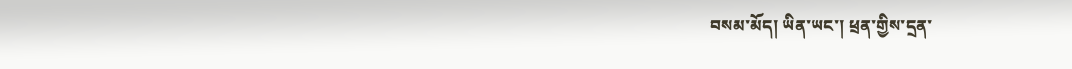བསམ་མོད། ཡིན་ཡང་། ཕྲན་གྱིས་དྲན་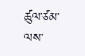ཚུལ་ཙམ་ལས་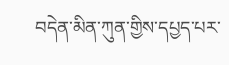བདེན་མིན་ཀུན་གྱིས་དཔྱད་པར་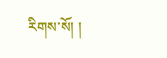རིགས་སོ། །